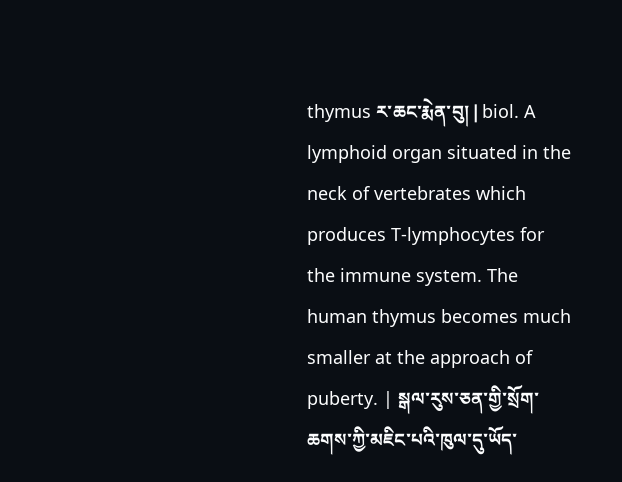thymus ར་ཆང་རྨེན་བུ། | biol. A lymphoid organ situated in the neck of vertebrates which produces T-lymphocytes for the immune system. The human thymus becomes much smaller at the approach of puberty. | སྒལ་རུས་ཅན་གྱི་སྲོག་ཆགས་ཀྱི་མཇིང་པའི་ཁུལ་དུ་ཡོད་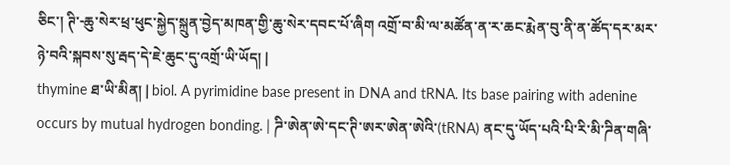ཅིང་། ཊི་-ཆུ་སེར་ཕྲ་ཕུང་སྐྱེད་སྐྲུན་བྱེད་མཁན་གྱི་ཆུ་སེར་དབང་པོ་ཞིག འགྲོ་བ་མི་ལ་མཚོན་ན་ར་ཆང་རྨེན་བུ་ནི་ན་ཚོད་དར་མར་ཉེ་བའི་སྐབས་སུ་རྦད་དེ་ཇེ་ཆུང་དུ་འགྲོ་ཡི་ཡོད། |
thymine ཐ་ཡི་མིན། | biol. A pyrimidine base present in DNA and tRNA. Its base pairing with adenine occurs by mutual hydrogen bonding. | ཌི་ཨེན་ཨེ་དང་ཊི་ཨར་ཨེན་ཨེའི་(tRNA) ནང་དུ་ཡོད་པའི་པི་རི་མི་ཌིན་གཞི་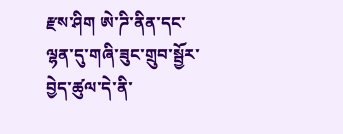རྫས་ཤིག ཨེ་ཌི་ནིན་དང་ལྷན་དུ་གཞི་ཟུང་གྲུབ་སྦྱོར་བྱེད་ཚུལ་དེ་ནི་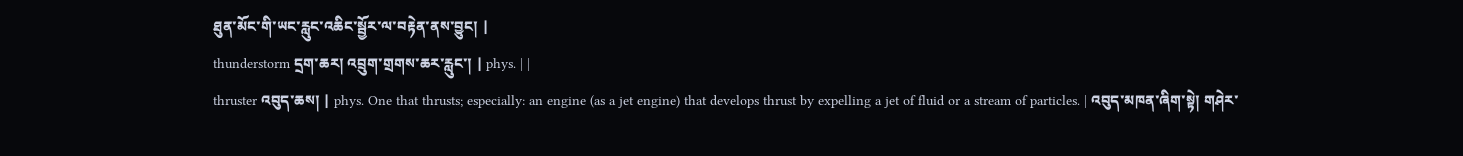ཐུན་མོང་གི་ཡང་རླུང་འཆིང་སྦྱོར་ལ་བརྟེན་ནས་བྱུང། |
thunderstorm དྲག་ཆར། འབྲུག་གྲགས་ཆར་རླུང་། | phys. | |
thruster འབུད་ཆས། | phys. One that thrusts; especially: an engine (as a jet engine) that develops thrust by expelling a jet of fluid or a stream of particles. | འབུད་མཁན་ཞིག་སྟེ། གཤེར་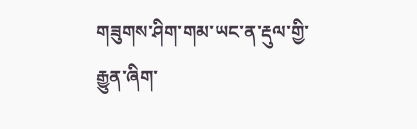གཟུགས་ཤིག་གམ་ཡང་ན་རྡུལ་གྱི་རྒྱུན་ཞིག་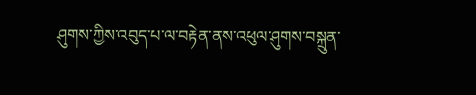ཤུགས་ཀྱིས་འབུད་པ་ལ་བརྟེན་ནས་འཕུལ་ཤུགས་བསྐྲུན་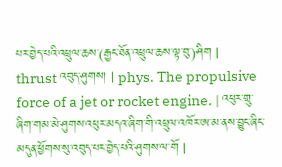པར་བྱེད་པའི་འཕྲུལ་ཆས་(རྒྱང་ཐོན་འཕྲུལ་ཆས་ལྟ་བུ་)ཤིག |
thrust འབུད་ཤུགས། | phys. The propulsive force of a jet or rocket engine. | འཕུར་གྲུ་ཞིག་གམ་མེ་ཤུགས་འཕུར་མདའ་ཞིག་གི་འཕྲུལ་འཁོར་ཨ་མ་ནས་བྱུང་ཞིང་མདུན་ཕྱོགས་སུ་འབུད་པར་བྱེད་པའི་ཤུགས་ལ་གོ |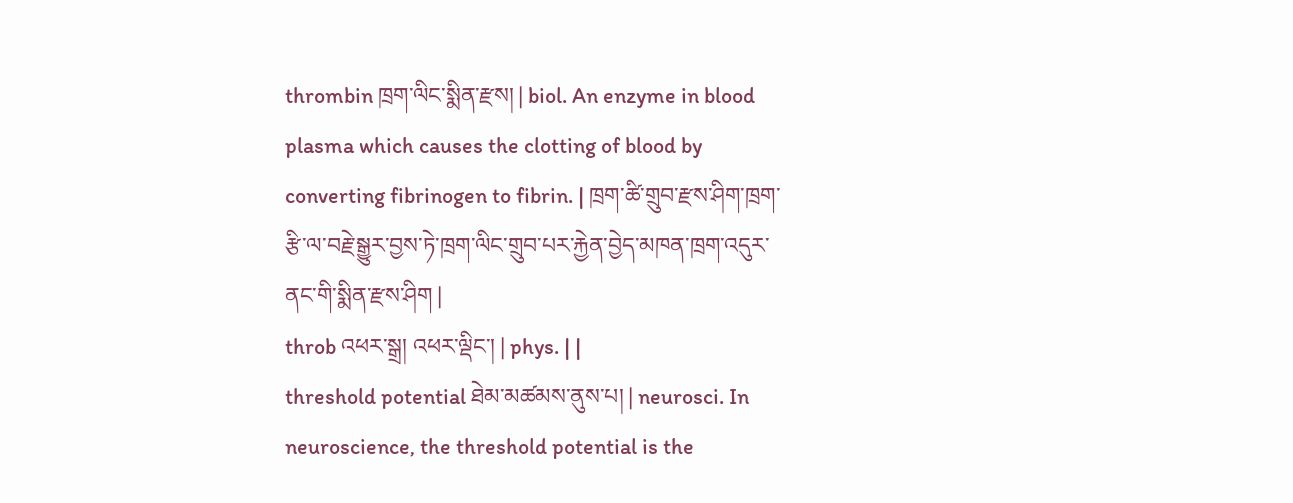thrombin ཁྲག་ལིང་སྨིན་རྫས། | biol. An enzyme in blood plasma which causes the clotting of blood by converting fibrinogen to fibrin. | ཁྲག་ཚི་གྲུབ་རྫས་ཤིག་ཁྲག་རྩི་ལ་བརྗེ་སྒྱུར་བྱས་ཏེ་ཁྲག་ལིང་གྲུབ་པར་རྐྱེན་བྱེད་མཁན་ཁྲག་འདུར་ནང་གི་སྨིན་རྫས་ཤིག |
throb འཕར་སྒྲ། འཕར་ལྡིང་། | phys. | |
threshold potential ཐེམ་མཚམས་ནུས་པ། | neurosci. In neuroscience, the threshold potential is the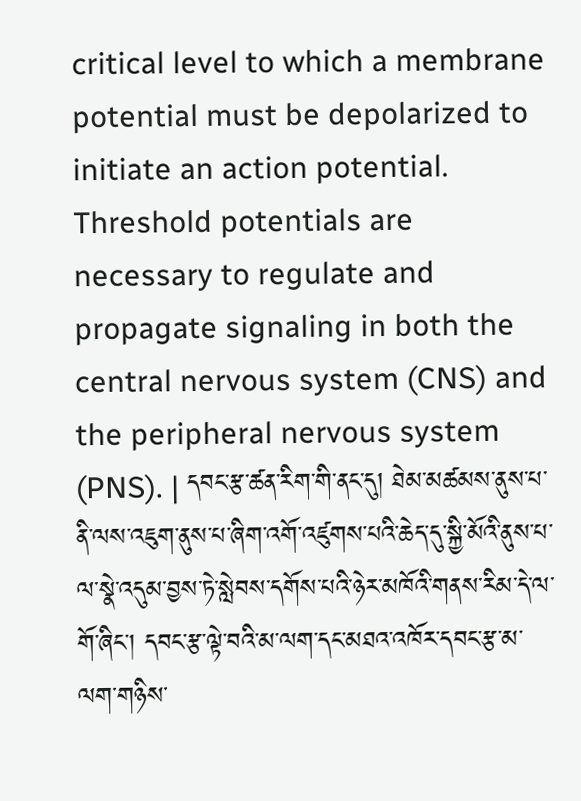critical level to which a membrane potential must be depolarized to initiate an action potential. Threshold potentials are necessary to regulate and propagate signaling in both the central nervous system (CNS) and the peripheral nervous system (PNS). | དབང་རྩ་ཚན་རིག་གི་ནང་དུ། ཐེམ་མཚམས་ནུས་པ་ནི་ལས་འཇུག་ནུས་པ་ཞིག་འགོ་འཛུགས་པའི་ཆེད་དུ་སྐྱི་མོའི་ནུས་པ་ལ་སྣེ་འདུམ་བྱས་ཏེ་སླེབས་དགོས་པའི་ཉེར་མཁོའི་གནས་རིམ་དེ་ལ་གོ་ཞིང་། དབང་རྩ་ལྟེ་བའི་མ་ལག་དང་མཐའ་འཁོར་དབང་རྩ་མ་ལག་གཉིས་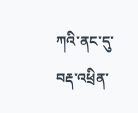ཀའི་ནང་དུ་བརྡ་འཕྲིན་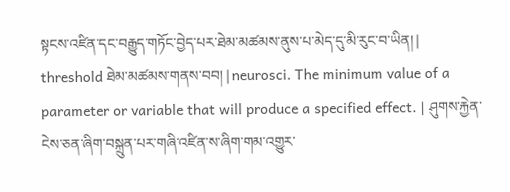སྟངས་འཛིན་དང་བརྒྱུད་གཏོང་བྱེད་པར་ཐེམ་མཚམས་ནུས་པ་མེད་དུ་མི་རུང་བ་ཡིན། |
threshold ཐེམ་མཚམས་གནས་བབ། | neurosci. The minimum value of a parameter or variable that will produce a specified effect. | ཤུགས་རྐྱེན་ངེས་ཅན་ཞིག་བསྐྲུན་པར་གཞི་འཛིན་ས་ཞིག་གམ་འགྱུར་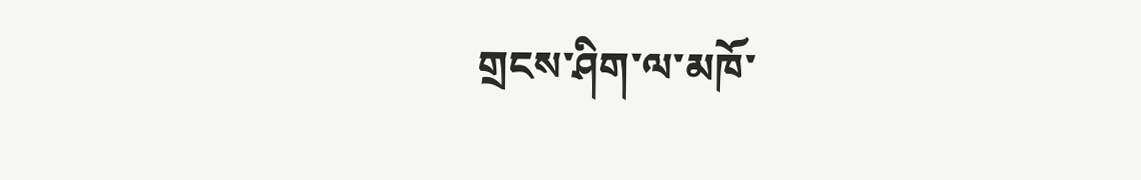གྲངས་ཤིག་ལ་མཁོ་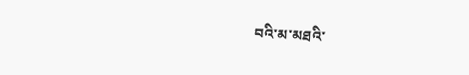བའི་མ་མཐའི་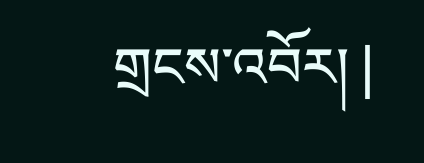གྲངས་འབོར། |